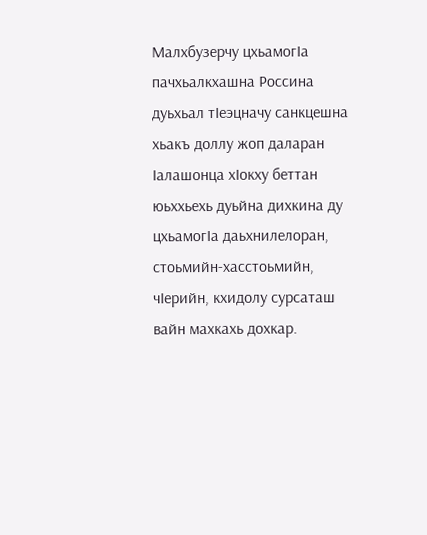Малхбузерчу цхьамогIа пачхьалкхашна Россина дуьхьал тIеэцначу санкцешна хьакъ доллу жоп даларан Iалашонца хIокху беттан юьххьехь дуьйна дихкина ду цхьамогIа даьхнилелоран, стоьмийн-хасстоьмийн, чIерийн, кхидолу сурсаташ вайн махкахь дохкар.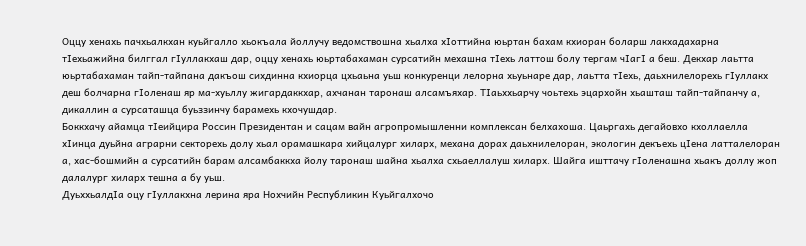Оццу хенахь пачхьалкхан куьйгалло хьокъала йоллучу ведомствошна хьалха хIоттийна юьртан бахам кхиоран боларш лакхадахарна тIехьажийна билггал гIуллакхаш дар, оццу хенахь юьртабахаман сурсатийн мехашна тIехь латтош болу тергам чIагI а беш. Декхар лаьтта юьртабахаман тайп-тайпана дакъош сихдинна кхиорца цхьаьна уьш конкуренци лелорна хьуьнаре дар, лаьтта тIехь, даьхнилелорехь гIуллакх деш болчарна гIоленаш яр ма-хуьллу жигардаккхар, ахчанан таронаш алсамъяхар. ТIаьххьарчу чоьтехь эцархойн хьашташ тайп-тайпанчу а, дикаллин а сурсаташца буьззинчу барамехь кхочушдар.
Боккхачу айамца тIеийцира Россин Президентан и сацам вайн агропромышленни комплексан белхахоша. Цаьргахь дегайовхо кхоллаелла хIинца дуьйна аграрни секторехь долу хьал орамашкара хийцалург хиларх, механа дорах даьхнилелоран, экологин декъехь цIена латталелоран а, хас-бошмийн а сурсатийн барам алсамбаккха йолу таронаш шайна хьалха схьаеллалуш хиларх. Шайга ишттачу гIоленашна хьакъ доллу жоп далалург хиларх тешна а бу уьш.
ДуьххьалдIа оцу гIуллакхна лерина яра Нохчийн Республикин Куьйгалхочо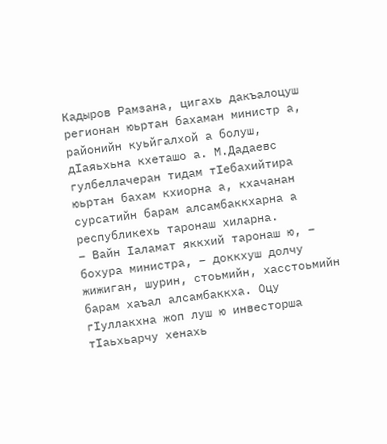Кадыров Рамзана, цигахь дакъалоцуш регионан юьртан бахаман министр а, районийн куьйгалхой а болуш, дIаяьхьна кхеташо а. М.Дадаевс гулбеллачеран тидам тIебахийтира юьртан бахам кхиорна а, кхачанан сурсатийн барам алсамбаккхарна а республикехь таронаш хиларна.
– Вайн Iаламат яккхий таронаш ю, – бохура министра, – доккхуш долчу жижиган, шурин, стоьмийн, хасстоьмийн барам хаъал алсамбаккха. Оцу гIуллакхна жоп луш ю инвесторша тIаьхьарчу хенахь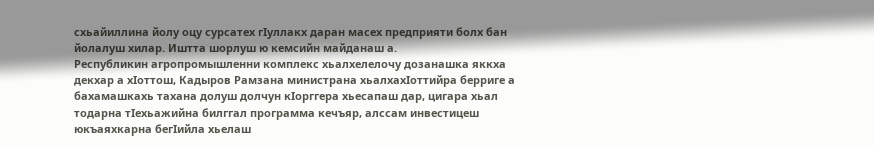схьайиллина йолу оцу сурсатех гIуллакх даран масех предприяти болх бан йолалуш хилар. Иштта шорлуш ю кемсийн майданаш а.
Республикин агропромышленни комплекс хьалхелелочу дозанашка яккха декхар а хIоттош, Кадыров Рамзана министрана хьалхахIоттийра берриге а бахамашкахь тахана долуш долчун кIорггера хьесапаш дар, цигара хьал тодарна тIехьажийна билггал программа кечъяр, алссам инвестицеш юкъаяхкарна бегIийла хьелаш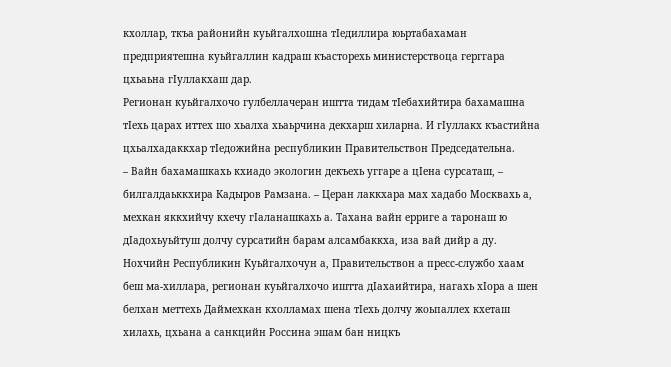кхоллар, ткъа районийн куьйгалхошна тIедиллира юьртабахаман предприятешна куьйгаллин кадраш къасторехь министерствоца герггара цхьаьна гIуллакхаш дар.
Регионан куьйгалхочо гулбеллачеран иштта тидам тIебахийтира бахамашна тIехь царах иттех шо хьалха хьаьрчина декхарш хиларна. И гIуллакх къастийна цхьалхадаккхар тIедожийна республикин Правительствон Председательна.
– Вайн бахамашкахь кхиадо экологин декъехь уггаре а цIена сурсаташ, – билгалдаьккхира Кадыров Рамзана. – Церан лаккхара мах хадабо Москвахь а, мехкан яккхийчу кхечу гIаланашкахь а. Тахана вайн ерриге а таронаш ю дIадохьуьйтуш долчу сурсатийн барам алсамбаккха, иза вай дийр а ду.
Нохчийн Республикин Куьйгалхочун а, Правительствон а пресс-службо хаам беш ма-хиллара, регионан куьйгалхочо иштта дIахаийтира, нагахь хIора а шен белхан меттехь Даймехкан кхолламах шена тIехь долчу жоьпаллех кхеташ хилахь, цхьана а санкцийн Россина эшам бан ницкъ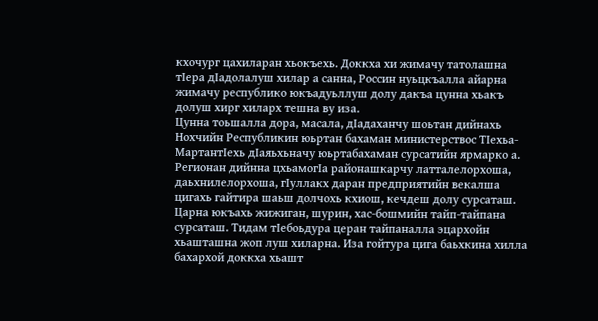кхочург цахиларан хьокъехь. Доккха хи жимачу татолашна тIера дIадолалуш хилар а санна, Россин нуьцкъалла айарна жимачу республико юкъадуьллуш долу дакъа цунна хьакъ долуш хирг хиларх тешна ву иза.
Цунна тоьшалла дора, масала, дIадаханчу шоьтан дийнахь Нохчийн Республикин юьртан бахаман министерствос ТIехьа-МартантIехь дIаяьхьначу юьртабахаман сурсатийн ярмарко а. Регионан дийнна цхьамогIа районашкарчу латталелорхоша, даьхнилелорхоша, гIуллакх даран предприятийн векалша цигахь гайтира шаьш долчохь кхиош, кечдеш долу сурсаташ. Царна юкъахь жижиган, шурин, хас-бошмийн тайп-тайпана сурсаташ. Тидам тIебоьдура церан тайпаналла эцархойн хьашташна жоп луш хиларна. Иза гойтура цига баьхкина хилла бахархой доккха хьашт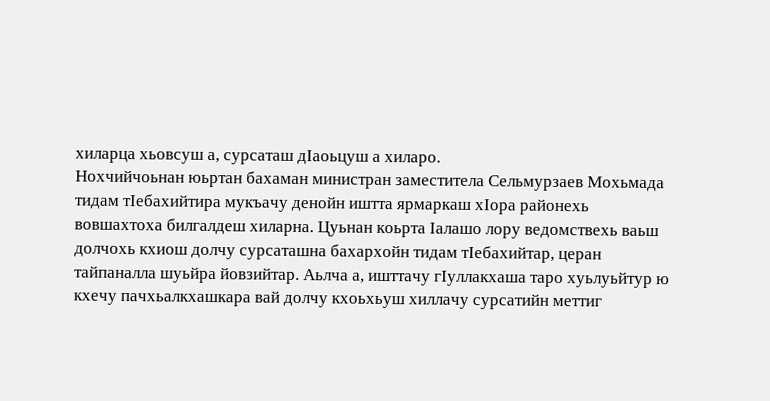хиларца хьовсуш а, сурсаташ дIаоьцуш а хиларо.
Нохчийчоьнан юьртан бахаман министран заместитела Сельмурзаев Мохьмада тидам тIебахийтира мукъачу денойн иштта ярмаркаш хIора районехь вовшахтоха билгалдеш хиларна. Цуьнан коьрта Iалашо лору ведомствехь ваьш долчохь кхиош долчу сурсаташна бахархойн тидам тIебахийтар, церан тайпаналла шуьйра йовзийтар. Аьлча а, ишттачу гIуллакхаша таро хуьлуьйтур ю кхечу пачхьалкхашкара вай долчу кхоьхьуш хиллачу сурсатийн меттиг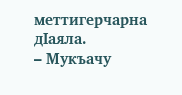меттигерчарна дIаяла.
– Мукъачу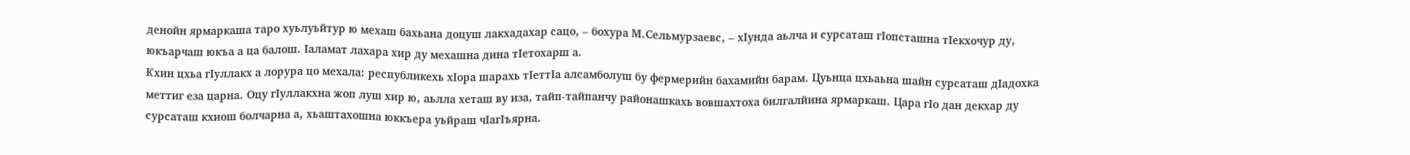денойн ярмаркаша таро хуьлуьйтур ю мехаш бахьана доцуш лакхадахар сацо, – бохура М.Сельмурзаевс, – хIунда аьлча и сурсаташ гIопсташна тIекхочур ду, юкъарчаш юкъа а ца балош. Iаламат лахара хир ду мехашна дина тIетохарш а.
Кхин цхьа гIуллакх а лорура цо мехала: республикехь хIора шарахь тIеттIа алсамболуш бу фермерийн бахамийн барам. Цуьнца цхьаьна шайн сурсаташ дIадохка меттиг еза царна. Оцу гIуллакхна жоп луш хир ю, аьлла хеташ ву иза, тайп-тайпанчу районашкахь вовшахтоха билгалйина ярмаркаш. Цара гIо дан декхар ду сурсаташ кхиош болчарна а, хьаштахошна юккъера уьйраш чIагIъярна.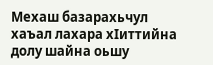Мехаш базарахьчул хаъал лахара хIиттийна долу шайна оьшу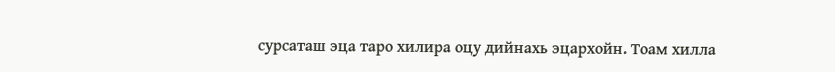сурсаташ эца таро хилира оцу дийнахь эцархойн. Тоам хилла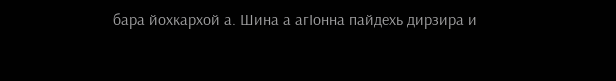бара йохкархой а. Шина а агIонна пайдехь дирзира и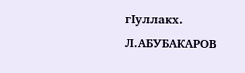гIуллакх.
Л.АБУБАКАРОВ